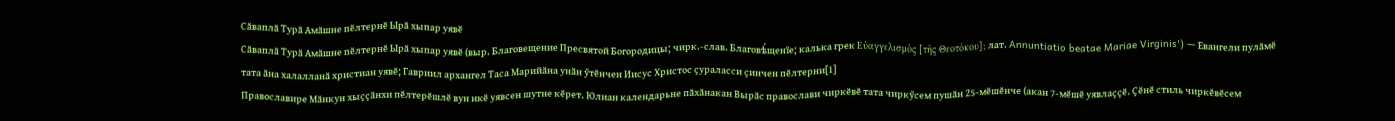Сӑваплӑ Турӑ Амӑшне пӗлтернӗ Ырӑ хыпар уявӗ
Сӑваплӑ Турӑ Амӑшне пӗлтернӗ Ырӑ хыпар уявӗ (выр. Благовещение Пресвятой Богородицы; чирк.-слав. Благовѣ́щенїе; калька грек Εὐαγγελισμός [τῆς Θεοτόκου]; лат. Annuntiatio beatae Mariae Virginis') — Евангели пулӑмӗ тата ӑна халалланӑ христиан уявӗ; Гавриил архангел Таса Марийӑна унӑн ӳтӗнчен Иисус Христос ҫураласси ҫинчен пӗлтерни[1]
Православире Мӑнкун хыҫҫӑнхи пӗлтерӗшлӗ вун икӗ уявсен шутне кӗрет. Юлиан календарьне пӑхӑнакан Вырӑс православи чиркӗвӗ тата чиркӳсем пушӑн 25-мӗшӗнче (акан 7-мӗшӗ уявлаҫҫӗ. Ҫӗнӗ стиль чиркӗвӗсем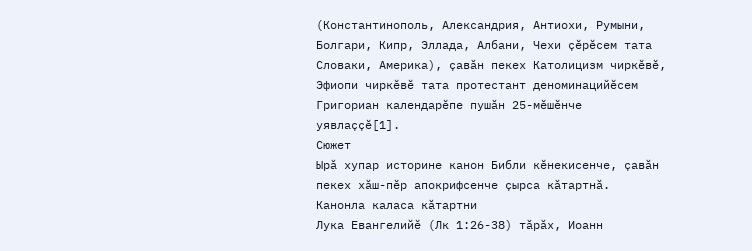(Константинополь, Александрия, Антиохи, Румыни, Болгари, Кипр, Эллада, Албани, Чехи ҫӗрӗсем тата Словаки, Америка), ҫавӑн пекех Католицизм чиркӗвӗ, Эфиопи чиркӗвӗ тата протестант деноминацийӗсем Григориан календарӗпе пушӑн 25-мӗшӗнче уявлаҫҫӗ[1].
Сюжет
Ырӑ хупар историне канон Библи кӗнекисенче, ҫавӑн пекех хӑш-пӗр апокрифсенче ҫырса кӑтартнӑ.
Канонла каласа кӑтартни
Лука Евангелийӗ (Лк 1:26-38) тӑрӑх, Иоанн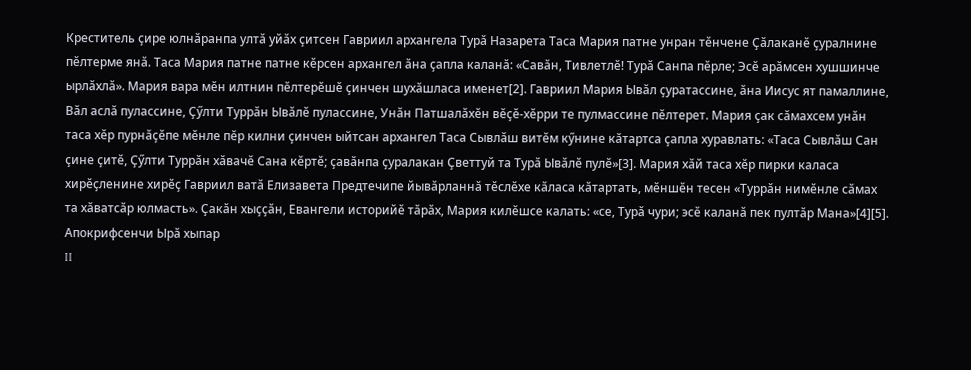Креститель ҫире юлнӑранпа ултӑ уйӑх ҫитсен Гавриил архангела Турӑ Назарета Таса Мария патне унран тӗнчене Ҫӑлаканӗ ҫуралнине пӗлтерме янӑ. Таса Мария патне патне кӗрсен архангел ӑна ҫапла каланӑ: «Савӑн, Тивлетлӗ! Турӑ Санпа пӗрле; Эсӗ арӑмсен хушшинче ырлӑхлӑ». Мария вара мӗн илтнин пӗлтерӗшӗ ҫинчен шухӑшласа именет[2]. Гавриил Мария Ывӑл ҫуратассине, ӑна Иисус ят памаллине, Вӑл аслӑ пулассине, Ҫӳлти Туррӑн Ывӑлӗ пулассине, Унӑн Патшалӑхӗн вӗҫӗ-хӗрри те пулмассине пӗлтерет. Мария ҫак сӑмахсем унӑн таса хӗр пурнӑҫӗпе мӗнле пӗр килни ҫинчен ыйтсан архангел Таса Сывлӑш витӗм кӳнине кӑтартса ҫапла хуравлать: «Таса Сывлӑш Сан ҫине ҫитӗ, Ҫӳлти Туррӑн хӑвачӗ Сана кӗртӗ; ҫавӑнпа ҫуралакан Ҫветтуй та Турӑ Ывӑлӗ пулӗ»[3]. Мария хӑй таса хӗр пирки каласа хирӗҫленине хирӗҫ Гавриил ватӑ Елизавета Предтечипе йывӑрланнӑ тӗслӗхе кӑласа кӑтартать, мӗншӗн тесен «Туррӑн нимӗнле сӑмах та хӑватсӑр юлмасть». Ҫакӑн хыҫҫӑн, Евангели историйӗ тӑрӑх, Мария килӗшсе калать: «се, Турӑ чури; эсӗ каланӑ пек пултӑр Мана»[4][5].
Апокрифсенчи Ырӑ хыпар
II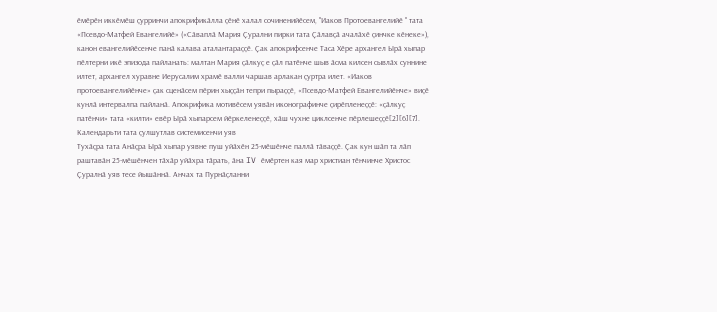ӗмӗрӗн иккӗмӗш ҫурринчи апокрификӑлла ҫӗнӗ халал сочиненийӗсем, "Иаков Протоевангелийӗ " тата «Псевдо-Матфей Евангелийӗ» («Сӑваплӑ Мария Ҫурални пирки тата Ҫӑлавҫӑ ачалӑхӗ ҫинчке кӗнеке»), канон евангелийӗсенче панӑ калава аталантараҫҫӗ. Ҫак апокрифсенче Таса Хӗре архангел Ырӑ хыпар пӗлтерни икӗ эпизода пайланать: малтан Мария ҫӑлкуҫ е ҫӑл патӗнче шыв ӑсма килсен сывлӑх суннине илтет, архангел хуравне Иерусалим храмӗ валли чаршав арлакан ҫуртра илет. «Иаков протоевангелийӗнче» ҫак сценӑсем пӗрин хыҫҫӑн тепри пыраҫҫӗ, «Псевдо-Матфей Евангелийӗнче» виҫӗ кунлӑ интервалпа пайланӑ. Апокрифика мотивӗсем уявӑн иконографинче ҫирӗпленеҫҫӗ: «ҫӑлкуҫ патӗнчи» тата «килти» евӗр Ырӑ хыпарсем йӗркеленеҫҫӗ, хӑш чухне циклсенче пӗрлешеҫҫӗ[2][6][7].
Календарьти тата ҫулшутлав системисенчи уяв
Тухӑҫра тата Анӑҫра Ырӑ хыпар уявне пуш уйӑхӗн 25-мӗшӗнче паллӑ тӑваҫҫӗ. Ҫак кун шӑп та лӑп раштавӑн 25-мӗшӗнчен тӑхӑр уйӑхра тӑрать, ӑна IV ӗмӗртен кая мар христиан тӗнчинче Христос Ҫуралнӑ уяв тесе йышӑннӑ. Анчах та Пурнӑҫланни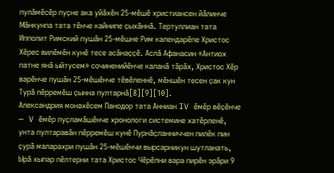пулӑмӗсӗр пуҫне ака уйӑхӗн 25-мӗшӗ христиансен йӑлинче Мӑнкунпа тата тӗнче кайнипе ҫыхӑннӑ. Тертуллиан тата Ипполит Римский пушӑн 25-мӗшне Рим календарӗпе Христос Хӗрес вилӗмӗн кунӗ тесе асӑнаҫҫӗ. Аслӑ Афанасин «Антиох патне янӑ ыйтусем» сочиненийӗнче каланӑ тӑрӑх, Христос Хӗр варӗнче пушӑн 25-мӗшӗнче тӗвӗленнӗ, мӗншӗн тесен ҫак кун Турӑ пӗрремӗш ҫынна пултарнӑ[8][9][10].
Александрия монахӗсем Панодор тата Анниан IV ӗмӗр вӗҫӗнче — V ӗмӗр пуҫламӑшӗнче хронологи системине хатӗрленӗ, унта пултаравӑн пӗрремӗш кунӗ Пурнӑҫланниччен пилӗк пин ҫурӑ маларахри пушӑн 25-мӗшӗнчи вырсарникун шутланать, Ырӑ хыпар пӗлтерни тата Христос Чӗрӗлни вара пирӗн эрӑри 9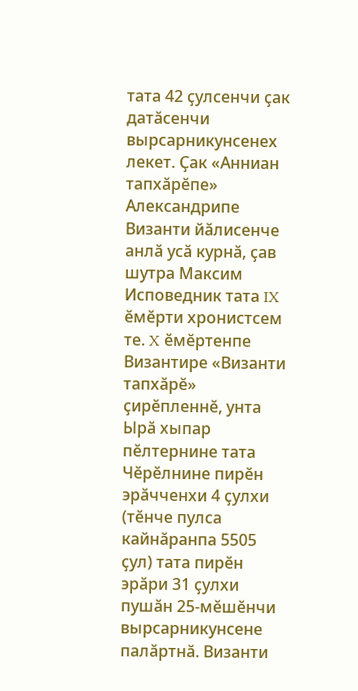тата 42 ҫулсенчи ҫак датӑсенчи вырсарникунсенех лекет. Ҫак «Анниан тапхӑрӗпе» Александрипе Византи йӑлисенче анлӑ усӑ курнӑ, ҫав шутра Максим Исповедник тата IX ӗмӗрти хронистсем те. X ӗмӗртенпе Византире «Византи тапхӑрӗ» ҫирӗпленнӗ, унта Ырӑ хыпар пӗлтернине тата Чӗрӗлнине пирӗн эрӑчченхи 4 ҫулхи (тӗнче пулса кайнӑранпа 5505 ҫул) тата пирӗн эрӑри 31 ҫулхи пушӑн 25-мӗшӗнчи вырсарникунсене палӑртнӑ. Византи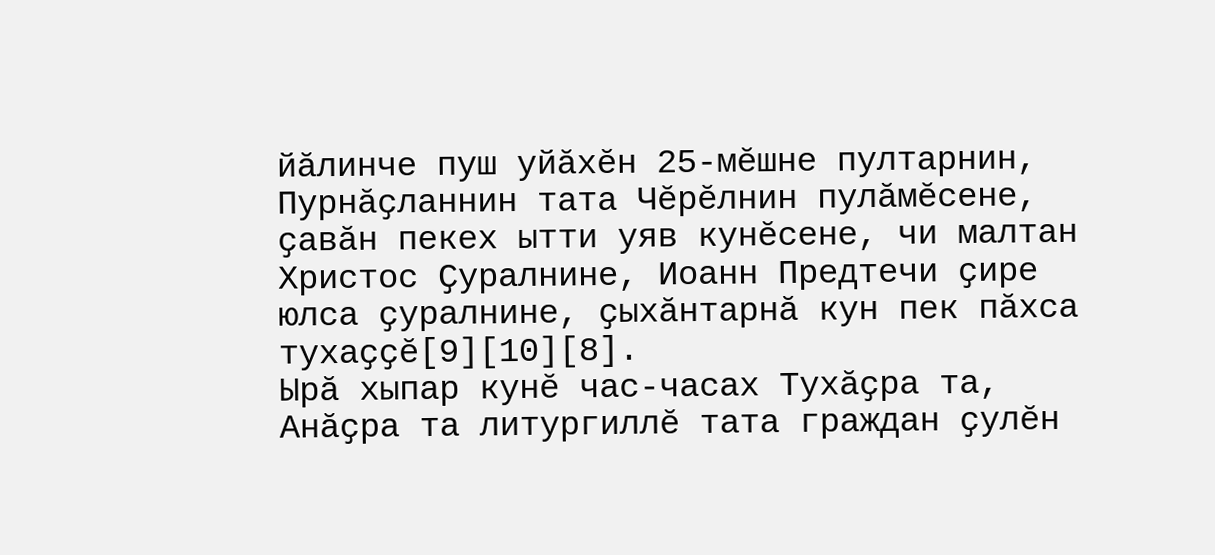йӑлинче пуш уйӑхӗн 25-мӗшне пултарнин, Пурнӑҫланнин тата Чӗрӗлнин пулӑмӗсене, ҫавӑн пекех ытти уяв кунӗсене, чи малтан Христос Ҫуралнине, Иоанн Предтечи ҫире юлса ҫуралнине, ҫыхӑнтарнӑ кун пек пӑхса тухаҫҫӗ[9][10][8].
Ырӑ хыпар кунӗ час-часах Тухӑҫра та, Анӑҫра та литургиллӗ тата граждан ҫулӗн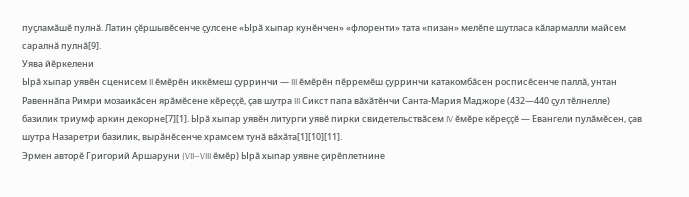пуҫламӑшӗ пулнӑ. Латин ҫӗршывӗсенче ҫулсене «Ырӑ хыпар кунӗнчен» «флоренти» тата «пизан» мелӗпе шутласа кӑлармалли майсем саралнӑ пулнӑ[9].
Уява йӗркелени
Ырӑ хыпар уявӗн сценисем II ӗмӗрӗн иккӗмеш ҫурринчи — III ӗмӗрӗн пӗрремӗш ҫурринчи катакомбӑсен росписӗсенче паллӑ, унтан Равеннӑпа Римри мозаикӑсен ярӑмӗсене кӗреҫҫӗ, ҫав шутра III Сикст папа вӑхӑтӗнчи Санта-Мария Маджоре (432—440 ҫул тӗлнелле) базилик триумф аркин декорне[7][1]. Ырӑ хыпар уявӗн литурги уявӗ пирки свидетельствӑсем IV ӗмӗре кӗреҫҫӗ — Евангели пулӑмӗсен, ҫав шутра Назаретри базилик, вырӑнӗсенче храмсем тунӑ вӑхӑта[1][10][11].
Эрмен авторӗ Григорий Аршаруни (VII—VIII ӗмӗр) Ырӑ хыпар уявне ҫирӗплетнине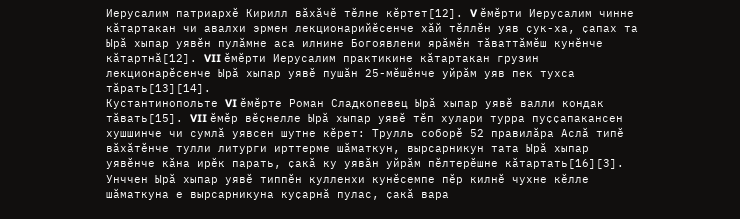Иерусалим патриархӗ Кирилл вӑхӑчӗ тӗлне кӗртет[12]. V ӗмӗрти Иерусалим чинне кӑтартакан чи авалхи эрмен лекционарийӗсенче хӑй тӗллӗн уяв ҫук-ха, ҫапах та Ырӑ хыпар уявӗн пулӑмне аса илнине Богоявлени ярӑмӗн тӑваттӑмӗш кунӗнче кӑтартнӑ[12]. VII ӗмӗрти Иерусалим практикине кӑтартакан грузин лекционарӗсенче Ырӑ хыпар уявӗ пушӑн 25-мӗшӗнче уйрӑм уяв пек тухса тӑрать[13][14].
Кустантинопольте VI ӗмӗрте Роман Сладкопевец Ырӑ хыпар уявӗ валли кондак тӑвать[15]. VII ӗмӗр вӗҫнелле Ырӑ хыпар уявӗ тӗп хулари турра пуҫҫапакансен хушшинче чи сумлӑ уявсен шутне кӗрет: Трулль соборӗ 52 правилӑра Аслӑ типӗ вӑхӑтӗнче тулли литурги ирттерме шӑматкун, вырсарникун тата Ырӑ хыпар уявӗнче кӑна ирӗк парать, ҫакӑ ку уявӑн уйрӑм пӗлтерӗшне кӑтартать[16][3]. Унччен Ырӑ хыпар уявӗ типпӗн кулленхи кунӗсемпе пӗр килнӗ чухне кӗлле шӑматкуна е вырсарникуна куҫарнӑ пулас, ҫакӑ вара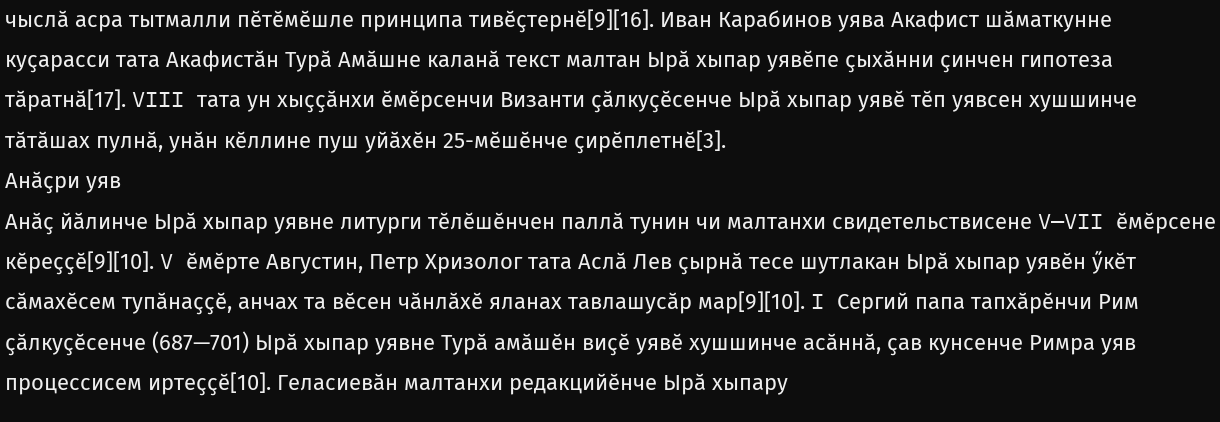чыслӑ асра тытмалли пӗтӗмӗшле принципа тивӗҫтернӗ[9][16]. Иван Карабинов уява Акафист шӑматкунне куҫарасси тата Акафистӑн Турӑ Амӑшне каланӑ текст малтан Ырӑ хыпар уявӗпе ҫыхӑнни ҫинчен гипотеза тӑратнӑ[17]. VIII тата ун хыҫҫӑнхи ӗмӗрсенчи Византи ҫӑлкуҫӗсенче Ырӑ хыпар уявӗ тӗп уявсен хушшинче тӑтӑшах пулнӑ, унӑн кӗллине пуш уйӑхӗн 25-мӗшӗнче ҫирӗплетнӗ[3].
Анӑҫри уяв
Анӑҫ йӑлинче Ырӑ хыпар уявне литурги тӗлӗшӗнчен паллӑ тунин чи малтанхи свидетельствисене V—VII ӗмӗрсене кӗреҫҫӗ[9][10]. V ӗмӗрте Августин, Петр Хризолог тата Аслӑ Лев ҫырнӑ тесе шутлакан Ырӑ хыпар уявӗн ӳкӗт сӑмахӗсем тупӑнаҫҫӗ, анчах та вӗсен чӑнлӑхӗ яланах тавлашусӑр мар[9][10]. I Сергий папа тапхӑрӗнчи Рим ҫӑлкуҫӗсенче (687—701) Ырӑ хыпар уявне Турӑ амӑшӗн виҫӗ уявӗ хушшинче асӑннӑ, ҫав кунсенче Римра уяв процессисем иртеҫҫӗ[10]. Геласиевӑн малтанхи редакцийӗнче Ырӑ хыпару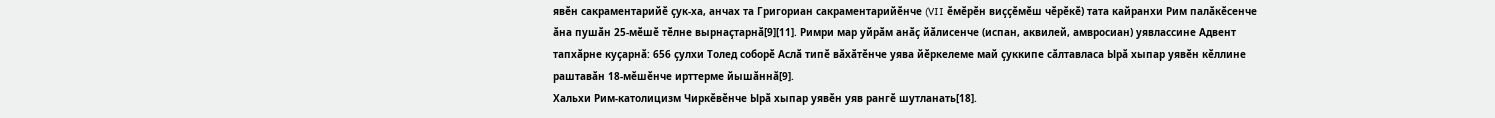явӗн сакраментарийӗ ҫук-ха, анчах та Григориан сакраментарийӗнче (VII ӗмӗрӗн виҫҫӗмӗш чӗрӗкӗ) тата кайранхи Рим палӑкӗсенче ӑна пушӑн 25-мӗшӗ тӗлне вырнаҫтарнӑ[9][11]. Римри мар уйрӑм анӑҫ йӑлисенче (испан, аквилей, амвросиан) уявлассине Адвент тапхӑрне куҫарнӑ: 656 ҫулхи Толед соборӗ Аслӑ типӗ вӑхӑтӗнче уява йӗркелеме май ҫуккипе сӑлтавласа Ырӑ хыпар уявӗн кӗллине раштавӑн 18-мӗшӗнче ирттерме йышӑннӑ[9].
Хальхи Рим-католицизм Чиркӗвӗнче Ырӑ хыпар уявӗн уяв рангӗ шутланать[18].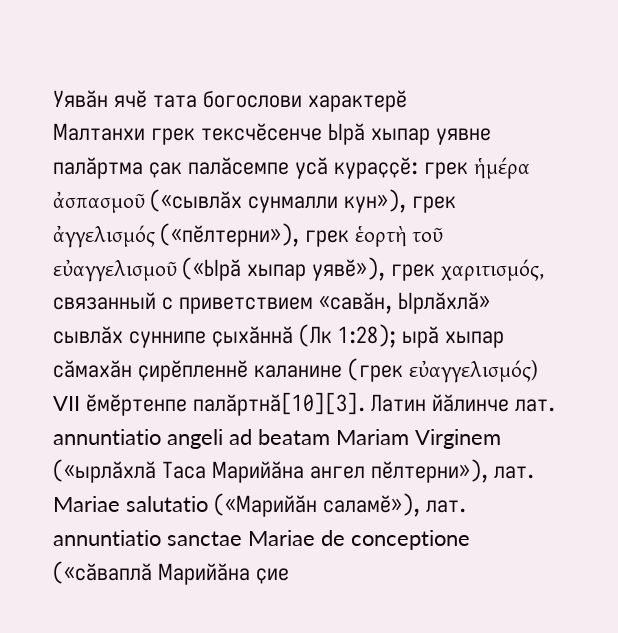Уявӑн ячӗ тата богослови характерӗ
Малтанхи грек тексчӗсенче Ырӑ хыпар уявне палӑртма ҫак палӑсемпе усӑ кураҫҫӗ: грек ἡμέρα ἀσπασμοῦ («сывлӑх сунмалли кун»), грек ἀγγελισμός («пӗлтерни»), грек ἑορτὴ τοῦ εὐαγγελισμοῦ («Ырӑ хыпар уявӗ»), грек χαριτισμός, связанный с приветствием «савӑн, Ырлӑхлӑ» сывлӑх суннипе ҫыхӑннӑ (Лк 1:28); ырӑ хыпар сӑмахӑн ҫирӗпленнӗ каланине (грек εὐαγγελισμός) VII ӗмӗртенпе палӑртнӑ[10][3]. Латин йӑлинче лат. annuntiatio angeli ad beatam Mariam Virginem («ырлӑхлӑ Таса Марийӑна ангел пӗлтерни»), лат. Mariae salutatio («Марийӑн саламӗ»), лат. annuntiatio sanctae Mariae de conceptione («сӑваплӑ Марийӑна ҫие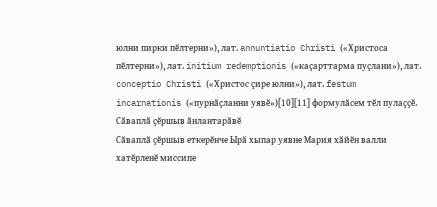юлни пирки пӗлтерни»), лат. annuntiatio Christi («Христоса пӗлтерни»), лат. initium redemptionis («каҫарттарма пуҫлани»), лат. conceptio Christi («Христос ҫире юлни»), лат. festum incarnationis («пурнӑҫланни уявӗ»)[10][11] формулӑсем тӗл пулаҫҫӗ.
Сӑваплӑ ҫӗршыв ӑнлантарӑвӗ
Сӑваплӑ ҫӗршыв еткерӗнче Ырӑ хыпар уявне Мария хӑйӗн валли хатӗрленӗ миссипе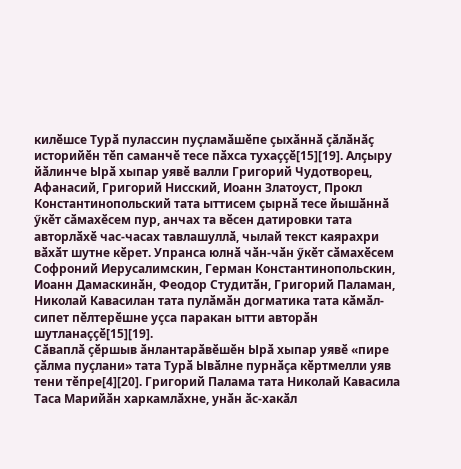килӗшсе Турӑ пулассин пуҫламӑшӗпе ҫыхӑннӑ ҫӑлӑнӑҫ историйӗн тӗп саманчӗ тесе пӑхса тухаҫҫӗ[15][19]. Алҫыру йӑлинче Ырӑ хыпар уявӗ валли Григорий Чудотворец, Афанасий, Григорий Нисский, Иоанн Златоуст, Прокл Константинопольский тата ыттисем ҫырнӑ тесе йышӑннӑ ӳкӗт сӑмахӗсем пур, анчах та вӗсен датировки тата авторлӑхӗ час-часах тавлашуллӑ, чылай текст каярахри вӑхӑт шутне кӗрет. Упранса юлнӑ чӑн-чӑн ӳкӗт сӑмахӗсем Софроний Иерусалимскин, Герман Константинопольскин, Иоанн Дамаскинӑн, Феодор Студитӑн, Григорий Паламан, Николай Кавасилан тата пулӑмӑн догматика тата кӑмӑл-сипет пӗлтерӗшне уҫса паракан ытти авторӑн шутланаҫҫӗ[15][19].
Сӑваплӑ ҫӗршыв ӑнлантарӑвӗшӗн Ырӑ хыпар уявӗ «пире ҫӑлма пуҫлани» тата Турӑ Ывӑлне пурнӑҫа кӗртмелли уяв тени тӗпре[4][20]. Григорий Палама тата Николай Кавасила Таса Марийӑн харкамлӑхне, унӑн ӑс-хакӑл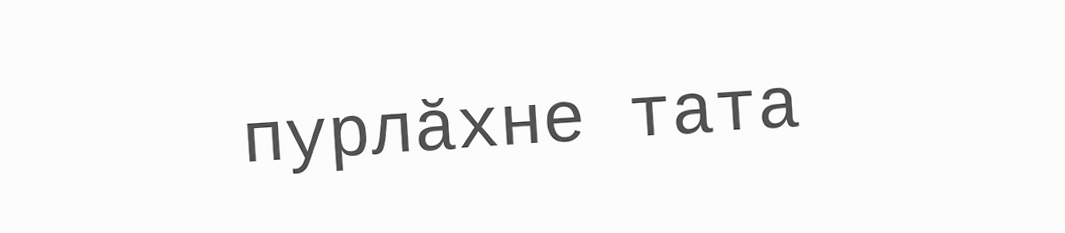пурлӑхне тата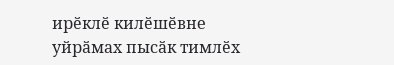ирӗклӗ килӗшӗвне уйрӑмах пысӑк тимлӗх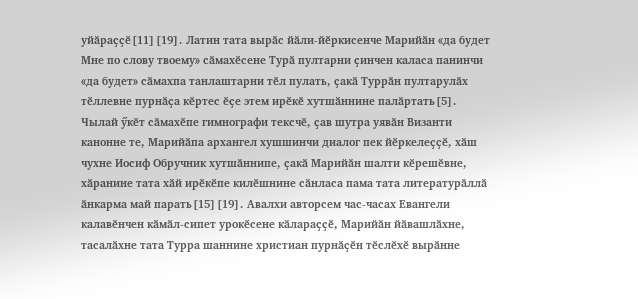уйӑраҫҫӗ[11][19]. Латин тата вырӑс йӑли-йӗркисенче Марийӑн «да будет Мне по слову твоему» сӑмахӗсене Турӑ пултарни ҫинчен каласа панинчи «да будет» сӑмахпа танлаштарни тӗл пулать, ҫакӑ Туррӑн пултарулӑх тӗллевне пурнӑҫа кӗртес ӗҫе этем ирӗкӗ хутшӑннине палӑртать[5].
Чылай ӳкӗт сӑмахӗпе гимнографи тексчӗ, ҫав шутра уявӑн Византи канонне те, Марийӑпа архангел хушшинчи диалог пек йӗркелеҫҫӗ, хӑш чухне Иосиф Обручник хутшӑннипе, ҫакӑ Марийӑн шалти кӗрешӗвне, хӑранине тата хӑй ирӗкӗпе килӗшнине сӑнласа пама тата литературӑллӑ ӑнкарма май парать[15][19]. Авалхи авторсем час-часах Евангели калавӗнчен кӑмӑл-сипет урокӗсене кӑлараҫҫӗ, Марийӑн йӑвашлӑхне, тасалӑхне тата Турра шаннине христиан пурнӑҫӗн тӗслӗхӗ вырӑнне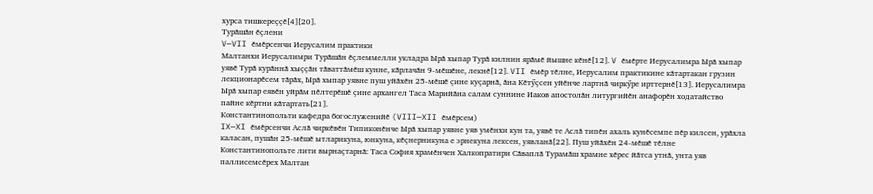хурса тишкереҫҫӗ[4][20].
Турӑшӑн ӗҫлени
V—VII ӗмӗрсенчи Иерусалим практики
Малтанхи Иерусалимри Турӑшӑн ӗҫлеммелли укладра Ырӑ хыпар Турӑ килнин ярӑмӗ йышне кӗнӗ[12]. V ӗмӗрте Иерусалимра Ырӑ хыпар уявӗ Турӑ курӑннӑ хыҫҫӑн тӑваттӑмӗш кунне, кӑрлачӑн 9-мӗшӗне, лекнӗ[12]. VII ӗмӗр тӗлне, Иерусалим практикине кӑтартакан грузин лекционарӗсем тӑрӑх, Ырӑ хыпар уявне пуш уйӑхӗн 25-мӗшӗ ҫине куҫарнӑ, ӑна Кӗтӳҫсен уйӗнче лартнӑ чиркӳре ирттернӗ[13]. Иерусалимра Ырӑ хыпар eявӗн уйрӑм пӗлтерӗшӗ ҫине архангел Таса Марийӑна салам суннине Иаков апостолӑн литургийӗн анафорӗн ходатайство пайне кӗртни кӑтартать[21].
Константинопольти кафедра богослуженийӗ (VIII—XII ӗмӗрсем)
IX—XI ӗмӗрсенчи Аслӑ чиркӗвӗн Типиконӗнче Ырӑ хыпар уявне уяв умӗнхи кун та, уявӗ те Аслӑ типӗн ахаль кунӗсемпе пӗр килсен, урӑхла каласан, пушӑн 25-мӗшӗ ытларикуна, юнкуна, кӗҫнерникуна е эрнекуна лексен, уявланӑ[22]. Пуш уйӑхӗн 24-мӗшӗ тӗлне Константинопольте лити вырнаҫтарнӑ: Таса София храмӗнчен Халкопратири Сӑваплӑ Турамӑш храмне хӗрес йӑтса утнӑ, унта уяв паллисемсӗрех Малтан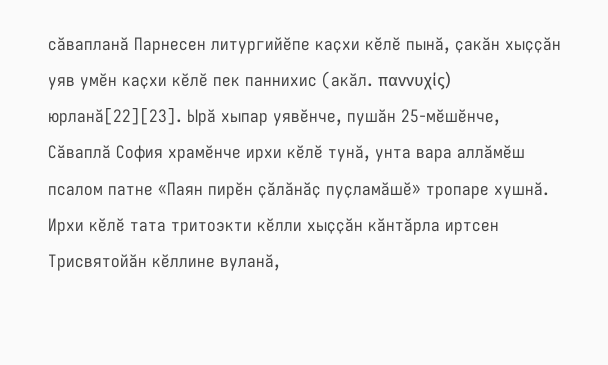сӑвапланӑ Парнесен литургийӗпе каҫхи кӗлӗ пынӑ, ҫакӑн хыҫҫӑн уяв умӗн каҫхи кӗлӗ пек паннихис (акăл. παννυχίς) юрланӑ[22][23]. Ырӑ хыпар уявӗнче, пушӑн 25-мӗшӗнче, Сӑваплӑ София храмӗнче ирхи кӗлӗ тунӑ, унта вара аллӑмӗш псалом патне «Паян пирӗн ҫӑлӑнӑҫ пуҫламӑшӗ» тропаре хушнӑ. Ирхи кӗлӗ тата тритоэкти кӗлли хыҫҫӑн кӑнтӑрла иртсен Трисвятойӑн кӗллине вуланӑ,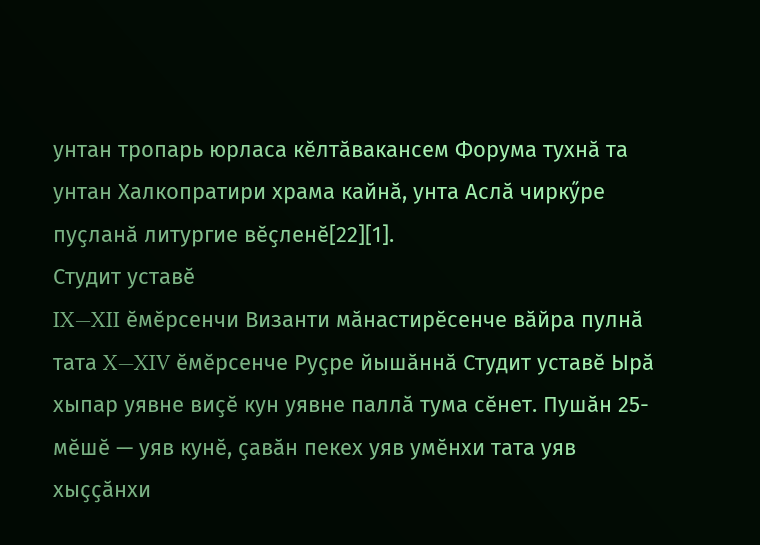унтан тропарь юрласа кӗлтӑвакансем Форума тухнӑ та унтан Халкопратири храма кайнӑ, унта Аслӑ чиркӳре пуҫланӑ литургие вӗҫленӗ[22][1].
Студит уставӗ
IX—XII ӗмӗрсенчи Византи мӑнастирӗсенче вӑйра пулнӑ тата X—XIV ӗмӗрсенче Руҫре йышӑннӑ Студит уставӗ Ырӑ хыпар уявне виҫӗ кун уявне паллӑ тума сӗнет. Пушӑн 25-мӗшӗ — уяв кунӗ, ҫавӑн пекех уяв умӗнхи тата уяв хыҫҫӑнхи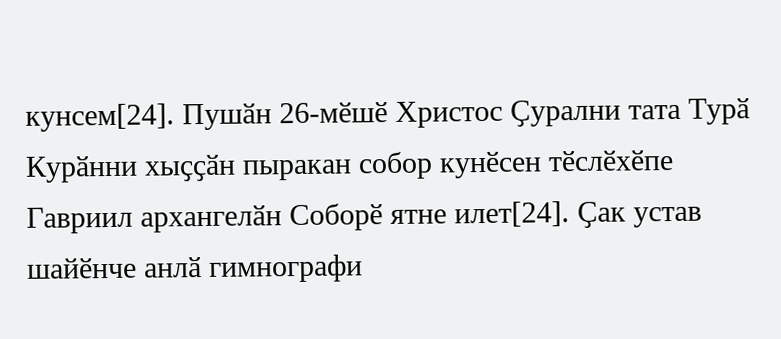кунсем[24]. Пушӑн 26-мӗшӗ Христос Ҫурални тата Турӑ Курӑнни хыҫҫӑн пыракан собор кунӗсен тӗслӗхӗпе Гавриил архангелӑн Соборӗ ятне илет[24]. Ҫак устав шайӗнче анлӑ гимнографи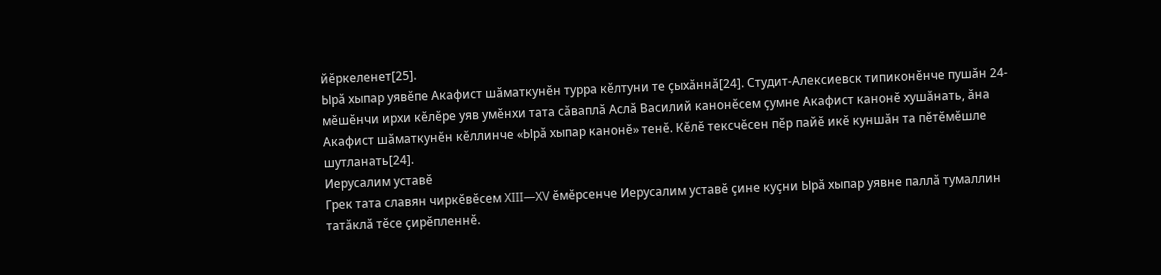йӗркеленет[25].
Ырӑ хыпар уявӗпе Акафист шӑматкунӗн турра кӗлтуни те ҫыхӑннӑ[24]. Студит-Алексиевск типиконӗнче пушӑн 24-мӗшӗнчи ирхи кӗлӗре уяв умӗнхи тата сӑваплӑ Аслӑ Василий канонӗсем ҫумне Акафист канонӗ хушӑнать, ӑна Акафист шӑматкунӗн кӗллинче «Ырӑ хыпар канонӗ» тенӗ. Кӗлӗ тексчӗсен пӗр пайӗ икӗ куншӑн та пӗтӗмӗшле шутланать[24].
Иерусалим уставӗ
Грек тата славян чиркӗвӗсем XIII—XV ӗмӗрсенче Иерусалим уставӗ ҫине куҫни Ырӑ хыпар уявне паллӑ тумаллин татӑклӑ тӗсе ҫирӗпленнӗ.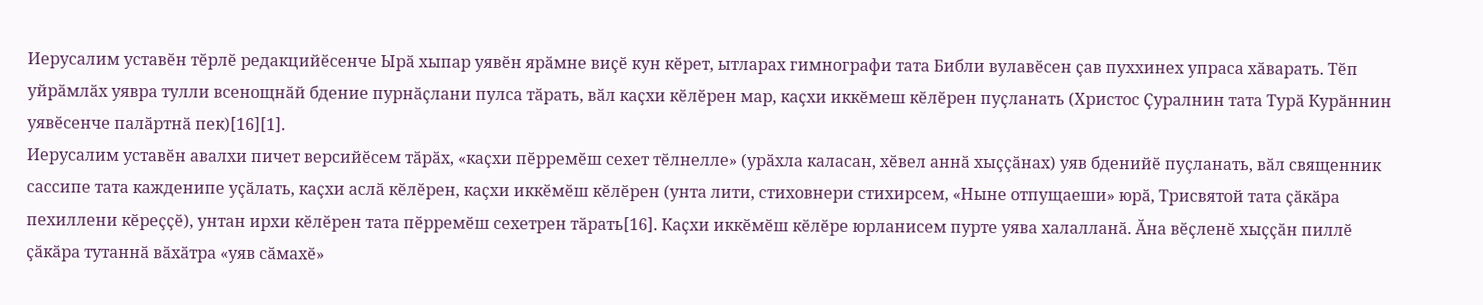Иерусалим уставӗн тӗрлӗ редакцийӗсенче Ырӑ хыпар уявӗн ярӑмне виҫӗ кун кӗрет, ытларах гимнографи тата Библи вулавӗсен ҫав пуххинех упраса хӑварать. Тӗп уйрӑмлӑх уявра тулли всенощнӑй бдение пурнӑҫлани пулса тӑрать, вӑл каҫхи кӗлӗрен мар, каҫхи иккӗмеш кӗлӗрен пуҫланать (Христос Ҫуралнин тата Турӑ Курӑннин уявӗсенче палӑртнӑ пек)[16][1].
Иерусалим уставӗн авалхи пичет версийӗсем тӑрӑх, «каҫхи пӗрремӗш сехет тӗлнелле» (урӑхла каласан, хӗвел аннӑ хыҫҫӑнах) уяв бденийӗ пуҫланать, вӑл священник сассипе тата кажденипе уҫӑлать, каҫхи аслӑ кӗлӗрен, каҫхи иккӗмӗш кӗлӗрен (унта лити, стиховнери стихирсем, «Ныне отпущаеши» юрӑ, Трисвятой тата ҫӑкӑра пехиллени кӗреҫҫӗ), унтан ирхи кӗлӗрен тата пӗрремӗш сехетрен тӑрать[16]. Каҫхи иккӗмӗш кӗлӗре юрланисем пурте уява халалланӑ. Ӑна вӗҫленӗ хыҫҫӑн пиллӗ ҫӑкӑра тутаннӑ вӑхӑтра «уяв сӑмахӗ»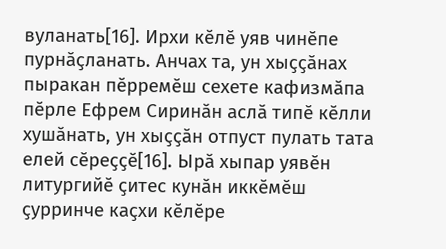вуланать[16]. Ирхи кӗлӗ уяв чинӗпе пурнӑҫланать. Анчах та, ун хыҫҫӑнах пыракан пӗрремӗш сехете кафизмӑпа пӗрле Ефрем Сиринӑн аслӑ типӗ кӗлли хушӑнать, ун хыҫҫӑн отпуст пулать тата елей сӗреҫҫӗ[16]. Ырӑ хыпар уявӗн литургийӗ ҫитес кунӑн иккӗмӗш ҫурринче каҫхи кӗлӗре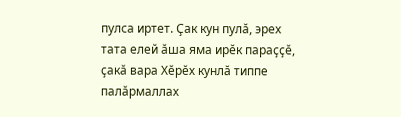пулса иртет. Ҫак кун пулӑ, эрех тата елей ӑша яма ирӗк параҫҫӗ, ҫакӑ вара Хӗрӗх кунлӑ типпе палӑрмаллах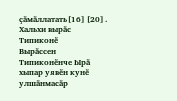ҫӑмӑллатать[16][20].
Хальхи вырӑс Типиконӗ
Вырӑссен Типиконӗнче Ырӑ хыпар уявӗн кунӗ улшӑнмасӑр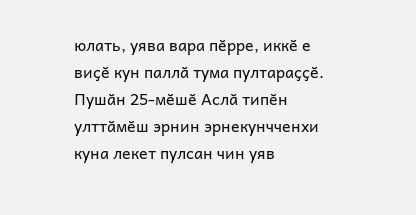юлать, уява вара пӗрре, иккӗ е виҫӗ кун паллӑ тума пултараҫҫӗ. Пушӑн 25-мӗшӗ Аслӑ типӗн улттӑмӗш эрнин эрнекунчченхи куна лекет пулсан чин уяв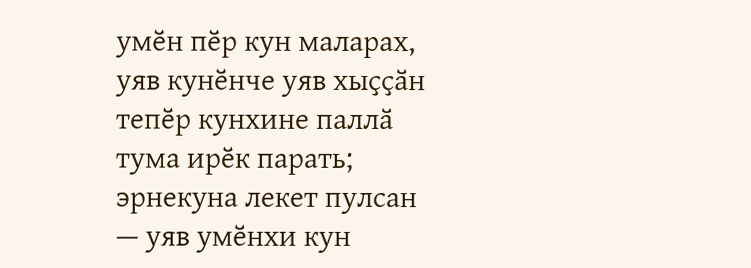умӗн пӗр кун маларах, уяв кунӗнче уяв хыҫҫӑн тепӗр кунхине паллӑ тума ирӗк парать; эрнекуна лекет пулсан — уяв умӗнхи кун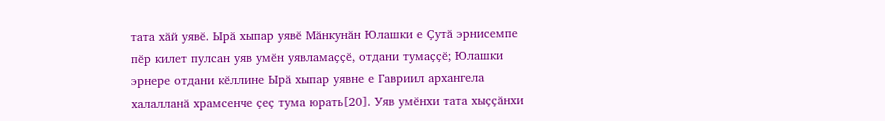тата хӑй уявӗ. Ырӑ хыпар уявӗ Мӑнкунӑн Юлашки е Ҫутӑ эрнисемпе пӗр килет пулсан уяв умӗн уявламаҫҫӗ, отдани тумаҫҫӗ; Юлашки эрнере отдани кӗллине Ырӑ хыпар уявне е Гавриил архангела халалланӑ храмсенче ҫеҫ тума юрать[20]. Уяв умӗнхи тата хыҫҫӑнхи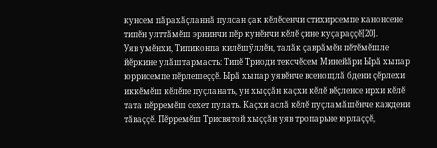кунсем пӑрахӑҫланнӑ пулсан ҫак кӗлӗсенчи стихирсемпе канонсене типӗн улттӑмӗш эрнинчи пӗр кунӗнчи кӗлӗ ҫине куҫараҫҫӗ[20].
Уяв умӗнхи, Типиконпа килӗшӳллӗн, талӑк ҫаврӑмӗн пӗтӗмӗшле йӗркине улӑштармасть: Типӗ Триоди тексчӗсем Минейӑри Ырӑ хыпар юррисемпе пӗрлешеҫҫӗ. Ырӑ хыпар уявӗнче всенощлӑ бдени ҫӗрлехи иккӗмӗш кӗлӗпе пуҫланать, ун хыҫҫӑн каҫхи кӗлӗ вӗҫленсе ирхи кӗлӗ тата пӗрремӗш сехет пулать. Каҫхи аслӑ кӗлӗ пуҫламӑшӗнче каждени тӑваҫҫӗ. Пӗрремӗш Трисвятой хыҫҫӑн уяв тропарьне юрлаҫҫӗ,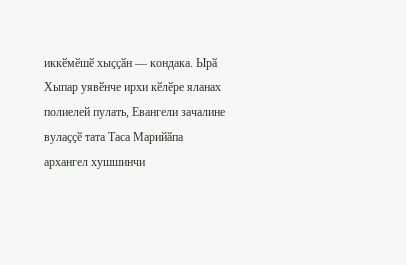иккӗмӗшӗ хыҫҫӑн — кондака. Ырӑ Хыпар уявӗнче ирхи кӗлӗре яланах полиелей пулать, Евангели зачалине вулаҫҫӗ тата Таса Марийӑпа архангел хушшинчи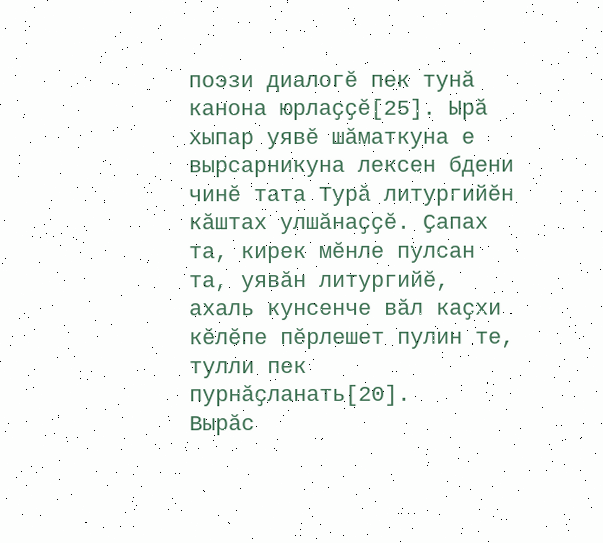поэзи диалогӗ пек тунӑ канона юрлаҫҫӗ[25]. Ырӑ хыпар уявӗ шӑматкуна е вырсарникуна лексен бдени чинӗ тата Турӑ литургийӗн кӑштах улшӑнаҫҫӗ. Ҫапах та, кирек мӗнле пулсан та, уявӑн литургийӗ, ахаль кунсенче вӑл каҫхи кӗлӗпе пӗрлешет пулин те, тулли пек пурнӑҫланать[20].
Вырӑс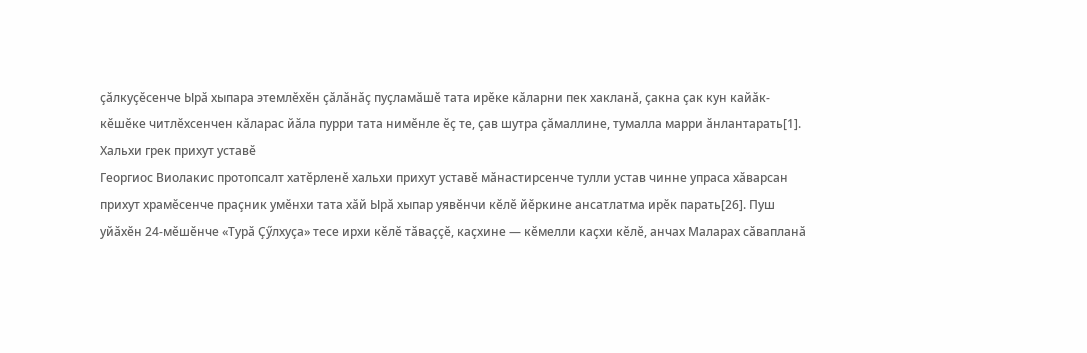ҫӑлкуҫӗсенче Ырӑ хыпара этемлӗхӗн ҫӑлӑнӑҫ пуҫламӑшӗ тата ирӗке кӑларни пек хакланӑ, ҫакна ҫак кун кайӑк-кӗшӗке читлӗхсенчен кӑларас йӑла пурри тата нимӗнле ӗҫ те, ҫав шутра ҫӑмаллине, тумалла марри ӑнлантарать[1].
Хальхи грек прихут уставӗ
Георгиос Виолакис протопсалт хатӗрленӗ хальхи прихут уставӗ мӑнастирсенче тулли устав чинне упраса хӑварсан прихут храмӗсенче праҫник умӗнхи тата хӑй Ырӑ хыпар уявӗнчи кӗлӗ йӗркине ансатлатма ирӗк парать[26]. Пуш уйӑхӗн 24-мӗшӗнче «Турӑ Ҫӳлхуҫа» тесе ирхи кӗлӗ тӑваҫҫӗ, каҫхине — кӗмелли каҫхи кӗлӗ, анчах Маларах сӑвапланӑ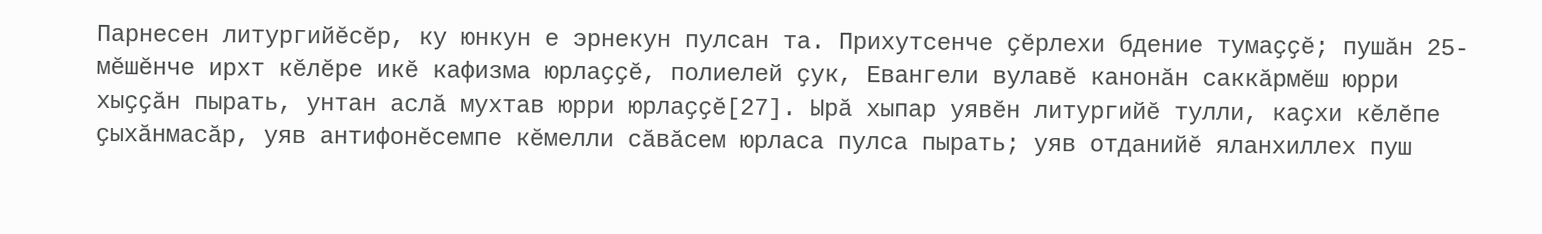Парнесен литургийӗсӗр, ку юнкун е эрнекун пулсан та. Прихутсенче ҫӗрлехи бдение тумаҫҫӗ; пушӑн 25-мӗшӗнче ирхт кӗлӗре икӗ кафизма юрлаҫҫӗ, полиелей ҫук, Евангели вулавӗ канонӑн саккӑрмӗш юрри хыҫҫӑн пырать, унтан аслӑ мухтав юрри юрлаҫҫӗ[27]. Ырӑ хыпар уявӗн литургийӗ тулли, каҫхи кӗлӗпе ҫыхӑнмасӑр, уяв антифонӗсемпе кӗмелли сӑвӑсем юрласа пулса пырать; уяв отданийӗ яланхиллех пуш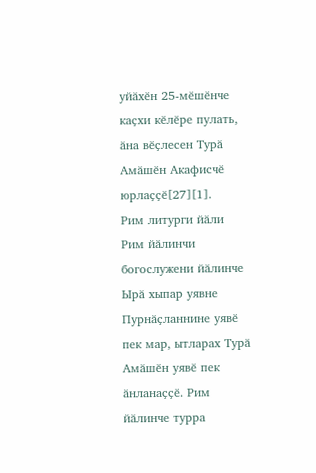уйӑхӗн 25-мӗшӗнче каҫхи кӗлӗре пулать, ӑна вӗҫлесен Турӑ Амӑшӗн Акафисчӗ юрлаҫҫӗ[27][1].
Рим литурги йӑли
Рим йӑлинчи богослужени йӑлинче Ырӑ хыпар уявне Пурнӑҫланнине уявӗ пек мар, ытларах Турӑ Амӑшӗн уявӗ пек ӑнланаҫҫӗ. Рим йӑлинче турра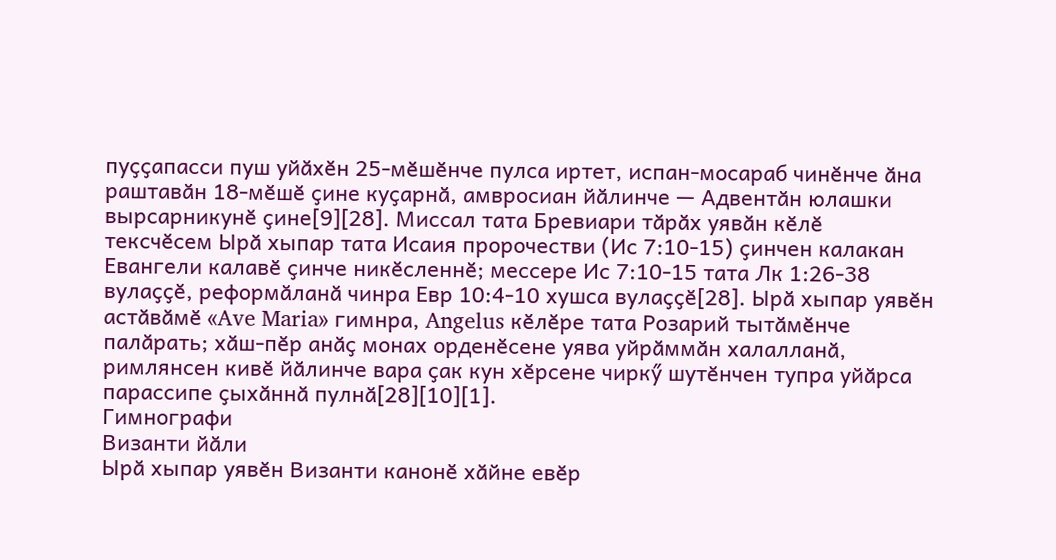пуҫҫапасси пуш уйӑхӗн 25-мӗшӗнче пулса иртет, испан-мосараб чинӗнче ӑна раштавӑн 18-мӗшӗ ҫине куҫарнӑ, амвросиан йӑлинче — Адвентӑн юлашки вырсарникунӗ ҫине[9][28]. Миссал тата Бревиари тӑрӑх уявӑн кӗлӗ тексчӗсем Ырӑ хыпар тата Исаия пророчестви (Ис 7:10-15) ҫинчен калакан Евангели калавӗ ҫинче никӗсленнӗ; мессере Ис 7:10-15 тата Лк 1:26-38 вулаҫҫӗ, реформӑланӑ чинра Евр 10:4-10 хушса вулаҫҫӗ[28]. Ырӑ хыпар уявӗн астӑвӑмӗ «Ave Maria» гимнра, Angelus кӗлӗре тата Розарий тытӑмӗнче палӑрать; хӑш-пӗр анӑҫ монах орденӗсене уява уйрӑммӑн халалланӑ, римлянсен кивӗ йӑлинче вара ҫак кун хӗрсене чиркӳ шутӗнчен тупра уйӑрса парассипе ҫыхӑннӑ пулнӑ[28][10][1].
Гимнографи
Византи йӑли
Ырӑ хыпар уявӗн Византи канонӗ хӑйне евӗр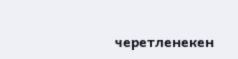черетленекен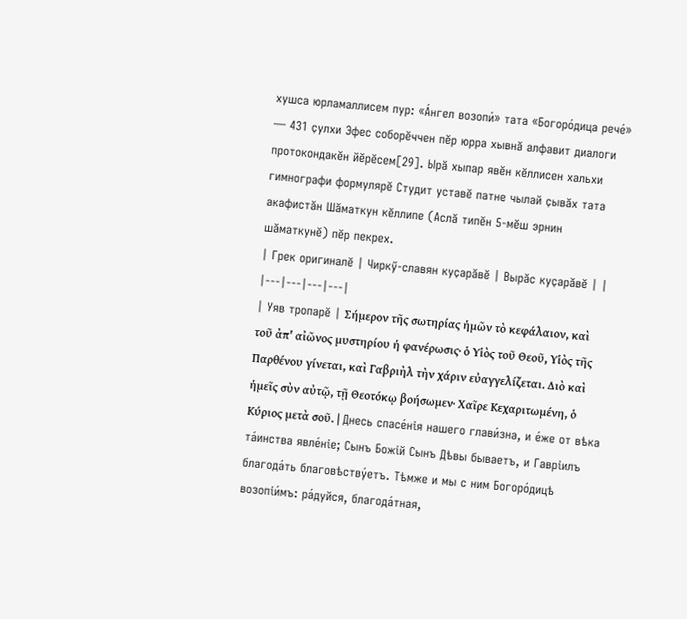хушса юрламаллисем пур: «А́нгел возопи́» тата «Богоро́дица рече́» — 431 ҫулхи Эфес соборӗччен пӗр юрра хывнӑ алфавит диалоги протокондакӗн йӗрӗсем[29]. Ырӑ хыпар явӗн кӗллисен хальхи гимнографи формулярӗ Студит уставӗ патне чылай ҫывӑх тата акафистӑн Шӑматкун кӗллипе (Аслӑ типӗн 5-мӗш эрнин шӑматкунӗ) пӗр пекрех.
| Грек оригиналӗ | Чиркӳ-славян куҫарӑвӗ | Вырӑс куҫарӑвӗ | |
|---|---|---|---|
| Уяв тропарӗ | Σήμερον τῆς σωτηρίας ἡμῶν τὸ κεφάλαιον, καὶ τοῦ ἀπ' αἰῶνος μυστηρίου ἡ φανέρωσις· ὁ Υἱὸς τοῦ Θεοῦ, Υἱὸς τῆς Παρθένου γίνεται, καὶ Γαβριὴλ τὴν χάριν εὐαγγελίζεται. Διὸ καὶ ἡμεῖς σὺν αὐτῷ, τῇ Θεοτόκῳ βοήσωμεν· Χαῖρε Κεχαριτωμένη, ὁ Κύριος μετὰ σοῦ. | Днесь спасе́нія нашего глави́зна, и е́же от вѣка та́инства явле́ніе; Сынъ Божій Сынъ Дѣвы бываетъ, и Гавріилъ благода́ть благовѣству́етъ. Тѣмже и мы с ним Богоро́дицѣ возопіи́мъ: ра́дуйся, благода́тная,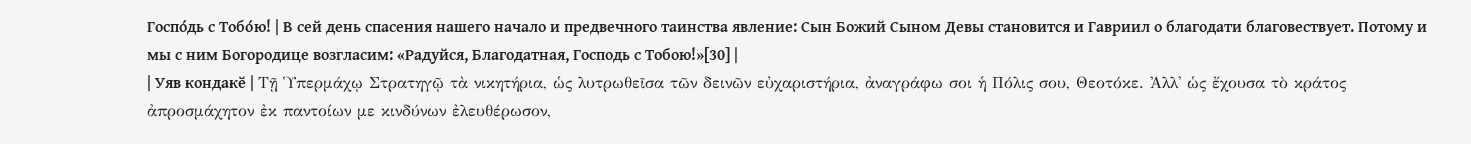Госпо́дь с Тобо́ю! | В сей день спасения нашего начало и предвечного таинства явление: Сын Божий Сыном Девы становится и Гавриил о благодати благовествует. Потому и мы с ним Богородице возгласим: «Радуйся, Благодатная, Господь с Тобою!»[30] |
| Уяв кондакӗ | Τῇ Ὑπερμάχῳ Στρατηγῷ τὰ νικητήρια, ὡς λυτρωθεῖσα τῶν δεινῶν εὐχαριστήρια, ἀναγράφω σοι ἡ Πόλις σου, Θεοτόκε. Ἀλλ' ὡς ἔχουσα τὸ κράτος ἀπροσμάχητον ἐκ παντοίων με κινδύνων ἐλευθέρωσον,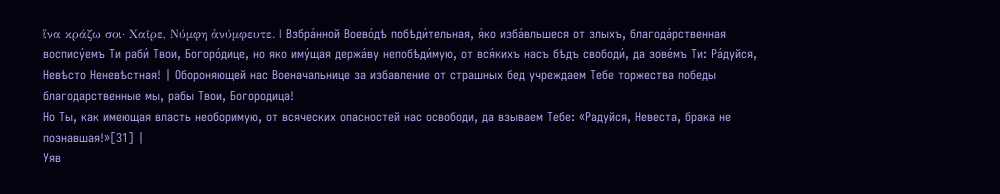ἵνα κράζω σοι· Χαῖρε, Νύμφη ἀνύμφευτε. | Взбра́нной Воево́дѣ побѣди́тельная, я́ко изба́вльшеся от злыхъ, благода́рственная воспису́емъ Ти раби́ Твои, Богоро́дице, но яко иму́щая держа́ву непобѣди́мую, от вся́кихъ насъ бѣдъ свободи́, да зове́мъ Ти: Ра́дуйся, Невѣсто Неневѣстная! | Обороняющей нас Военачальнице за избавление от страшных бед учреждаем Тебе торжества победы благодарственные мы, рабы Твои, Богородица!
Но Ты, как имеющая власть необоримую, от всяческих опасностей нас освободи, да взываем Тебе: «Радуйся, Невеста, брака не познавшая!»[31] |
Уяв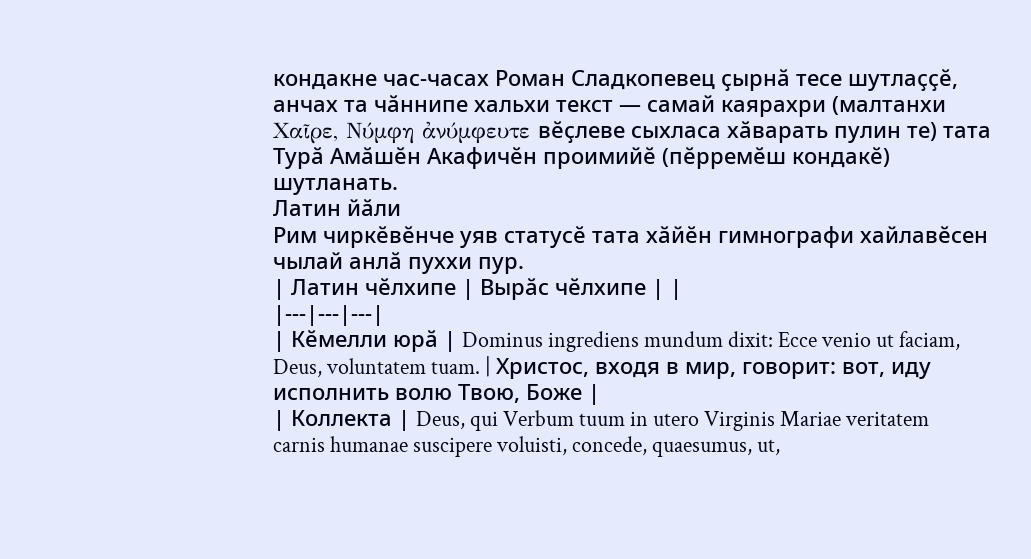кондакне час-часах Роман Сладкопевец ҫырнӑ тесе шутлаҫҫӗ, анчах та чӑннипе хальхи текст — самай каярахри (малтанхи Χαῖρε, Νύμφη ἀνύμφευτε вӗҫлеве сыхласа хӑварать пулин те) тата Турӑ Амӑшӗн Акафичӗн проимийӗ (пӗрремӗш кондакӗ) шутланать.
Латин йӑли
Рим чиркӗвӗнче уяв статусӗ тата хӑйӗн гимнографи хайлавӗсен чылай анлӑ пуххи пур.
| Латин чӗлхипе | Вырӑс чӗлхипе | |
|---|---|---|
| Кӗмелли юрӑ | Dominus ingrediens mundum dixit: Ecce venio ut faciam, Deus, voluntatem tuam. | Христос, входя в мир, говорит: вот, иду исполнить волю Твою, Боже |
| Коллекта | Deus, qui Verbum tuum in utero Virginis Mariae veritatem carnis humanae suscipere voluisti, concede, quaesumus, ut,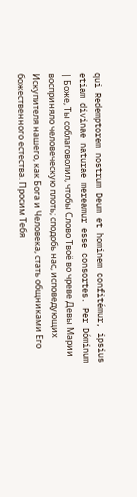qui Redemptorem nostrum Deum et hominem confitémur, ipsius etiam divinae naturae mereamur esse consortes. Per Dóminum | Боже, Ты соблаговолил, чтобы Слово Твоё во чреве Девы Марии восприняло человеческую плоть; сподобь нас, исповедующих Искупителя нашего, как Бога и Человека, стать общниками Его божественного естества. Просим Тебя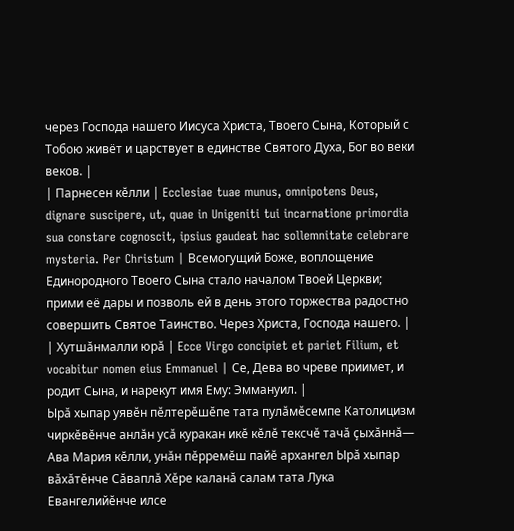через Господа нашего Иисуса Христа, Твоего Сына, Который с Тобою живёт и царствует в единстве Святого Духа, Бог во веки веков. |
| Парнесен кӗлли | Ecclesiae tuae munus, omnipotens Deus, dignare suscipere, ut, quae in Unigeniti tui incarnatione primordia sua constare cognoscit, ipsius gaudeat hac sollemnitate celebrare mysteria. Per Christum | Всемогущий Боже, воплощение Единородного Твоего Сына стало началом Твоей Церкви; прими её дары и позволь ей в день этого торжества радостно совершить Святое Таинство. Через Христа, Господа нашего. |
| Хутшӑнмалли юрӑ | Ecce Virgo concipiet et pariet Filium, et vocabitur nomen eius Emmanuel | Се, Дева во чреве приимет, и родит Сына, и нарекут имя Ему: Эммануил. |
Ырӑ хыпар уявӗн пӗлтерӗшӗпе тата пулӑмӗсемпе Католицизм чиркӗвӗнче анлӑн усӑ куракан икӗ кӗлӗ тексчӗ тачӑ ҫыхӑннӑ— Ава Мария кӗлли, унӑн пӗрремӗш пайӗ архангел Ырӑ хыпар вӑхӑтӗнче Сӑваплӑ Хӗре каланӑ салам тата Лука Евангелийӗнче илсе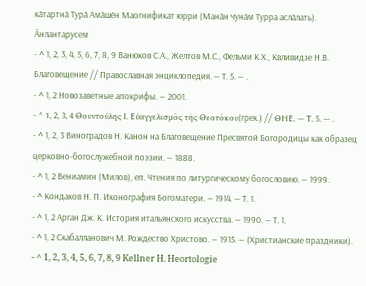кӑтартнӑ Турӑ Амӑшӗн Маогнификат юрри (Манӑн чунӑм Турра аслӑлать).
Ӑнлантарусем
- ^ 1, 2, 3, 4, 5, 6, 7, 8, 9 Ванюков С.А., Желтов М.С., Фельми К.Х., Квливидзе Н.В. Благовещение // Православная энциклопедия. — Т. 5. — .
- ^ 1, 2 Новозаветные апокрифы. — 2001.
- ^ 1, 2, 3, 4 Θουντούλης Ι. Εὐαγγελισμὸς τῆς Θεοτόκου(грек.) // ΘΗΕ. — Τ. 5. — .
- ^ 1, 2, 3 Виноградов Н. Канон на Благовещение Пресвятой Богородицы как образец церковно‑богослужебной поэзии. — 1888.
- ^ 1, 2 Вениамин (Милов), еп. Чтения по литургическому богословию. — 1999.
- ^ Кондаков Н. П. Иконография Богоматери. — 1914. — Т. 1.
- ^ 1, 2 Арган Дж. К. История итальянского искусства. — 1990. — Т. 1.
- ^ 1, 2 Скабалланович М. Рождество Христово. — 1915. — (Христианские праздники).
- ^ 1, 2, 3, 4, 5, 6, 7, 8, 9 Kellner H. Heortologie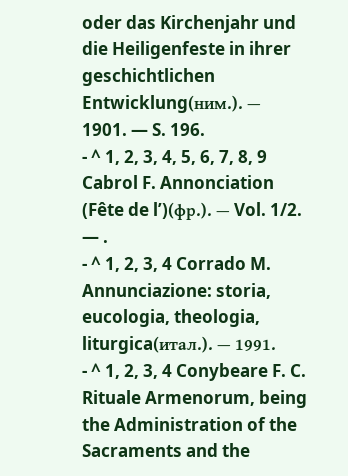oder das Kirchenjahr und die Heiligenfeste in ihrer geschichtlichen Entwicklung(ним.). — 1901. — S. 196.
- ^ 1, 2, 3, 4, 5, 6, 7, 8, 9 Cabrol F. Annonciation (Fête de l’)(фр.). — Vol. 1/2. — .
- ^ 1, 2, 3, 4 Corrado M. Annunciazione: storia, eucologia, theologia, liturgica(итал.). — 1991.
- ^ 1, 2, 3, 4 Conybeare F. C. Rituale Armenorum, being the Administration of the Sacraments and the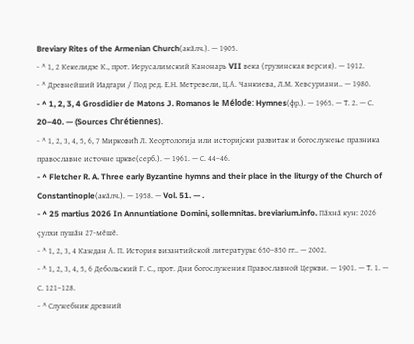Breviary Rites of the Armenian Church(акăлч.). — 1905.
- ^ 1, 2 Кекелидзе К., прот. Иерусалимский Канонарь VII века (грузинская версия). — 1912.
- ^ Древнейший Иадгари / Под ред. Е.Н. Метревели, Ц.А. Чанкиева, Л.М. Хевсуриани.. — 1980.
- ^ 1, 2, 3, 4 Grosdidier de Matons J. Romanos le Mélode: Hymnes(фр.). — 1965. — Т. 2. — С. 20–40. — (Sources Chrétiennes).
- ^ 1, 2, 3, 4, 5, 6, 7 Мирковић Л. Хеортологиjа или историjски развитак и богослужење празника православне источне цркве(серб.). — 1961. — С. 44–46.
- ^ Fletcher R. A. Three early Byzantine hymns and their place in the liturgy of the Church of Constantinople(акăлч.). — 1958. — Vol. 51. — .
- ^ 25 martius 2026 In Annuntiatione Domini, sollemnitas. breviarium.info. Пӑхнӑ кун: 2026 ҫулхи пушӑн 27-мӗшӗ.
- ^ 1, 2, 3, 4 Каждан А. П. История византийской литературы: 650–850 гг.. — 2002.
- ^ 1, 2, 3, 4, 5, 6 Дебольский Г. С., прот. Дни богослужения Православной Церкви. — 1901. — Т. 1. — С. 121–128.
- ^ Служебник древний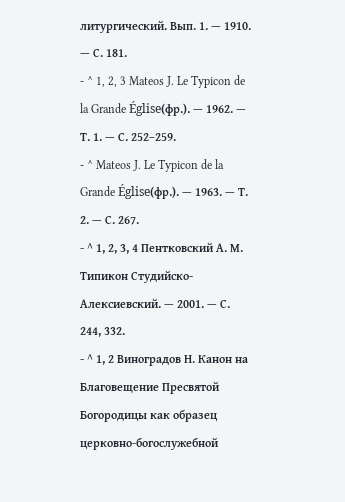литургический. Вып. 1. — 1910. — С. 181.
- ^ 1, 2, 3 Mateos J. Le Typicon de la Grande Église(фр.). — 1962. — Т. 1. — С. 252–259.
- ^ Mateos J. Le Typicon de la Grande Église(фр.). — 1963. — Т. 2. — С. 267.
- ^ 1, 2, 3, 4 Пентковский А. М. Типикон Студийско-Алексиевский. — 2001. — С. 244, 332.
- ^ 1, 2 Виноградов Н. Канон на Благовещение Пресвятой Богородицы как образец церковно-богослужебной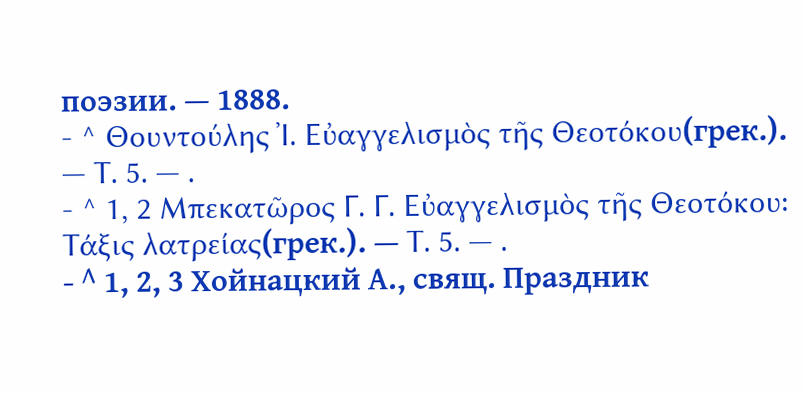поэзии. — 1888.
- ^ Θουντούλης Ἰ. Εὐαγγελισμὸς τῆς Θεοτόκου(грек.). — Τ. 5. — .
- ^ 1, 2 Μπεκατῶρος Γ. Γ. Εὐαγγελισμὸς τῆς Θεοτόκου: Τάξις λατρείας(грек.). — Τ. 5. — .
- ^ 1, 2, 3 Хойнацкий А., свящ. Праздник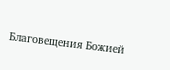Благовещения Божией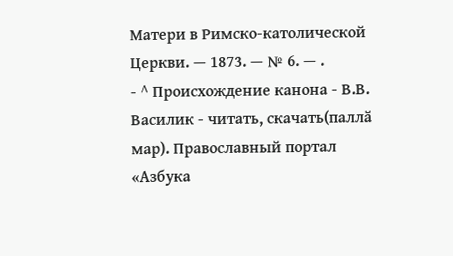Матери в Римско-католической Церкви. — 1873. — № 6. — .
- ^ Происхождение канона - В.В. Василик - читать, скачать(паллӑ мар). Православный портал «Азбука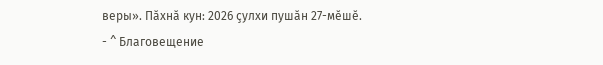веры». Пӑхнӑ кун: 2026 ҫулхи пушӑн 27-мӗшӗ.
- ^ Благовещение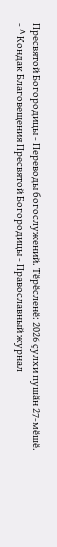Пресвятой Богородицы - Переводы богослужений. Тӗрӗсленӗ: 2026 ҫулхи пушӑн 27-мӗшӗ.
- ^ Кондак Благовещения Пресвятой Богородицы - Православный журнал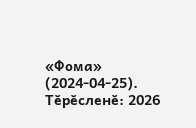«Фома» (2024-04-25). Тӗрӗсленӗ: 2026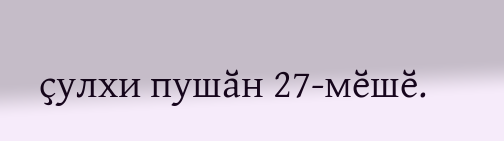ҫулхи пушӑн 27-мӗшӗ.